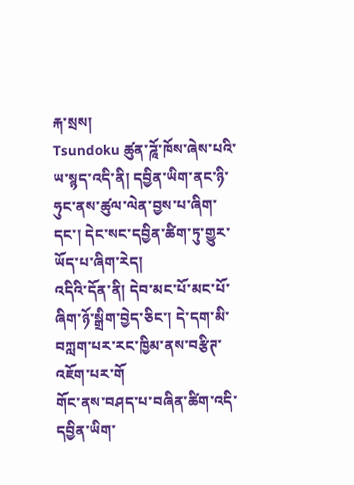རྐ་སྲས།
Tsundoku ཚུན་ཌཱོ་ཁོས་ཞེས་པའི་ཡ་སྙད་འདི་ནི། དབྱིན་ཡིག་ནང་ཉི་ཧུང་ནས་ཚུལ་ལེན་བྱས་པ་ཞིག་དང་། དེང་སང་དབྱིན་ཚིག་ཏུ་གྱུར་ཡོད་པ་ཞིག་རེད།
འདིའི་དོན་ནི། དེབ་མང་པོ་མང་པོ་ཞིག་ཉོ་སྒྲིག་བྱེད་ཅིང་། དེ་དག་མི་བཀླག་པར་རང་ཁྱིམ་ནས་བརྩིཊ་འཇོག་པར་གོ
གོང་ནས་བཤད་པ་བཞིན་ཚིག་འདི་དབྱིན་ཡིག་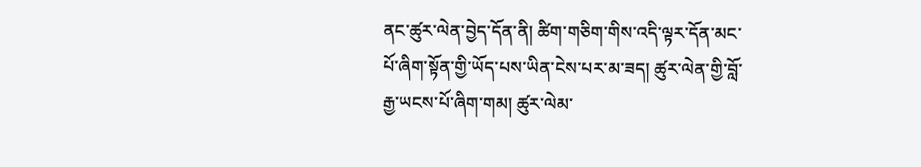ནང་ཚུར་ལེན་བྱེད་དོན་ནི། ཚིག་གཅིག་གིས་འདི་ལྟར་དོན་མང་པོ་ཞིག་སྟོན་གྱི་ཡོད་པས་ཡིན་ངེས་པར་མ་ཟད། ཚུར་ལེན་གྱི་བློ་རྒྱ་ཡངས་པོ་ཞིག་གམ། ཚུར་ལེམ་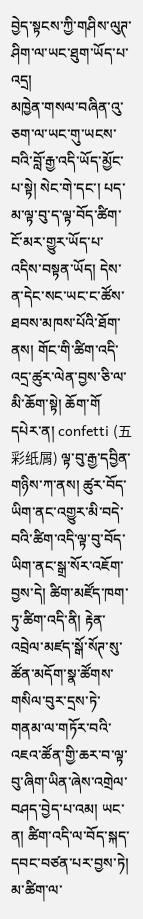བྱེད་སྟངས་ཀྱི་གཤིས་ལུཊ་ཤིག་ལ་ཡང་ཐུག་ཡོད་པ་འདྲ།
མཁྱེན་གསལ་བཞིན་འུ་ཅག་ལ་ཡང་གུ་ཡངས་བའི་བློ་རྒྱ་འདི་ཡོད་མྱོང་པ་སྟེ། སེང་གེ་དང་། པད་མ་ལྟ་བུ་ད་ལྟ་བོད་ཚིག་ངོ་མར་གྱུར་ཡོད་པ་འདིས་བསྟན་ཡོད། དེས་ན་དེང་སང་ཡང་ང་ཚོས་ཐབས་མཁས་པོའི་ཐོག་ནས། གོང་གི་ཚིག་འདི་འདྲ་ཚུར་ལེན་བྱས་ཅི་ལ་མི་ཆོག་སྟེ། ཆོག་གོ
དཔེར་ན། confetti (五彩纸屑) ལྟ་བུ་རྒྱ་དབྱིན་གཉིས་ཀ་ནས། ཚུར་བོད་ཡིག་ནང་འགྱུར་མི་བདེ་བའི་ཚིག་འདི་ལྟ་བུ་བོད་ཡིག་ནང་སྒྲ་སོར་འཇོག་བྱས་དེ། ཚིག་མཛོད་ཁག་ཏུ་ཚིག་འདི་ནི། རྟེན་འབྲེལ་མཛད་སྒོ་སོཊ་སུ་ཚོན་མདོག་སྣ་ཚོགས་གསིལ་བུར་དྲས་ཏེ་གནམ་ལ་གཏོར་བའི་འཇའ་ཚོན་གྱི་ཆར་བ་ལྟ་བུ་ཞིག་ཡིན་ཞེས་འགྲེལ་བཤད་བྱེད་པ་འམ། ཡང་ན། ཚིག་འདི་ལ་བོད་སྐད་དབང་བཙན་པར་བྱས་ཏེ། མ་ཚིག་ལ་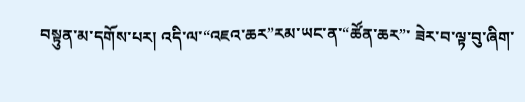བསྟུན་མ་དགོས་པར། འདི་ལ་“འཇའ་ཆར”རམ་ཡང་ན་“ཚོན་ཆར”་ ཟེར་བ་ལྟ་བུ་ཞིག་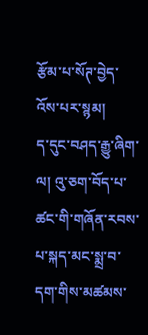རྩོམ་པ་སོཊ་བྱེད་འོས་པར་སྙམ།
ད་དུང་བཤད་རྒྱུ་ཞིག་ལ། འུ་ཅག་བོད་པ་ཚང་གི་གཞོན་རབས་པ་སྐད་མང་སྨྲ་བ་དག་གིས་མཚམས་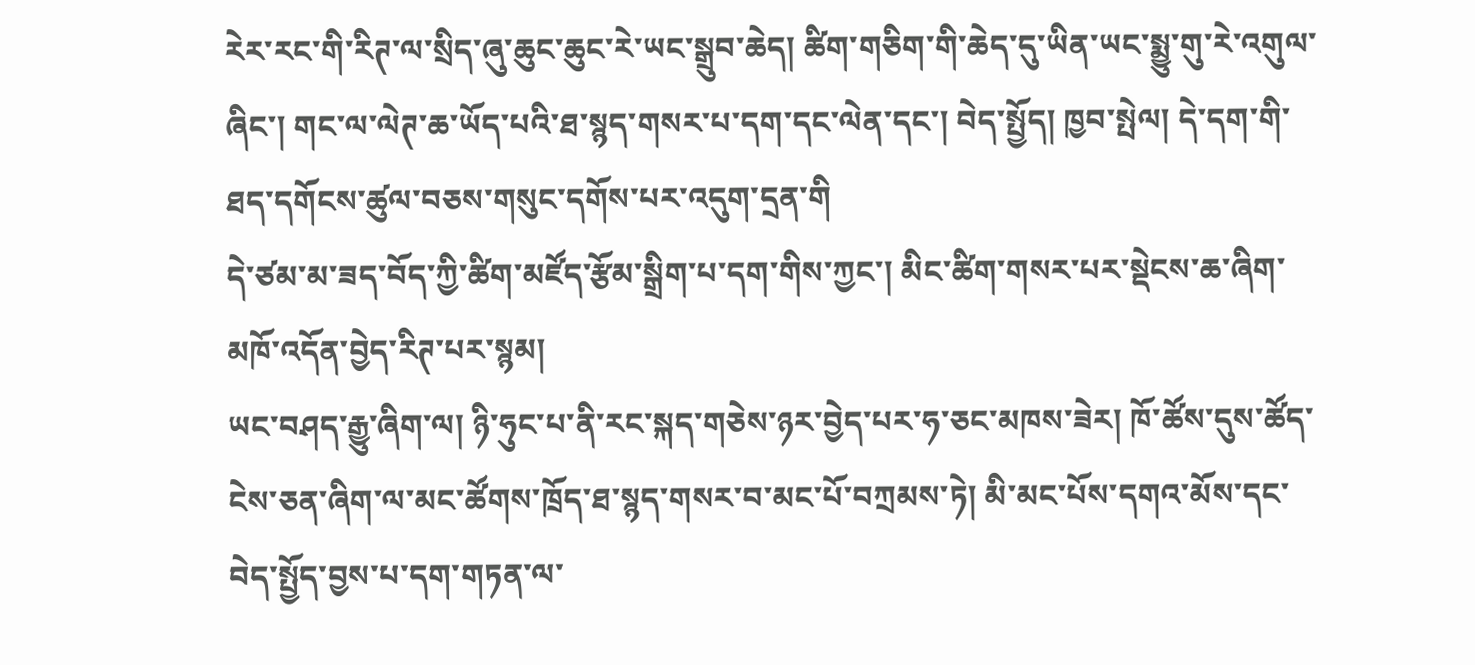རེར་རང་གི་རིཊ་ལ་སྲིད་ཞུ་ཆུང་ཆུང་རེ་ཡང་སྒྲུབ་ཆེད། ཚིག་གཅིག་གི་ཆེད་དུ་ཡིན་ཡང་སྨྱུ་གུ་རེ་འགུལ་ཞིང་། གང་ལ་ལེཊ་ཆ་ཡོད་པའི་ཐ་སྙད་གསར་པ་དག་དང་ལེན་དང་། བེད་སྤྱོད། ཁྱབ་སྤེལ། དེ་དག་གི་ཐད་དགོངས་ཚུལ་བཅས་གསུང་དགོས་པར་འདུག་དྲན་གི
དེ་ཙམ་མ་ཟད་བོད་ཀྱི་ཚིག་མཛོད་རྩོམ་སྒྲིག་པ་དག་གིས་ཀྱང་། མིང་ཚིག་གསར་པར་སྡེངས་ཆ་ཞིག་མཁོ་འདོན་བྱེད་རིཊ་པར་སྙམ།
ཡང་བཤད་རྒྱུ་ཞིག་ལ། ཉི་ཧུང་པ་ནི་རང་སྐད་གཅེས་ཉར་བྱེད་པར་ཧ་ཅང་མཁས་ཟེར། ཁོ་ཚོས་དུས་ཚོད་ངེས་ཅན་ཞིག་ལ་མང་ཚོགས་ཁྲོད་ཐ་སྙད་གསར་བ་མང་པོ་བཀྲམས་ཏེ། མི་མང་པོས་དགའ་མོས་དང་བེད་སྤྱོད་བྱས་པ་དག་གཏན་ལ་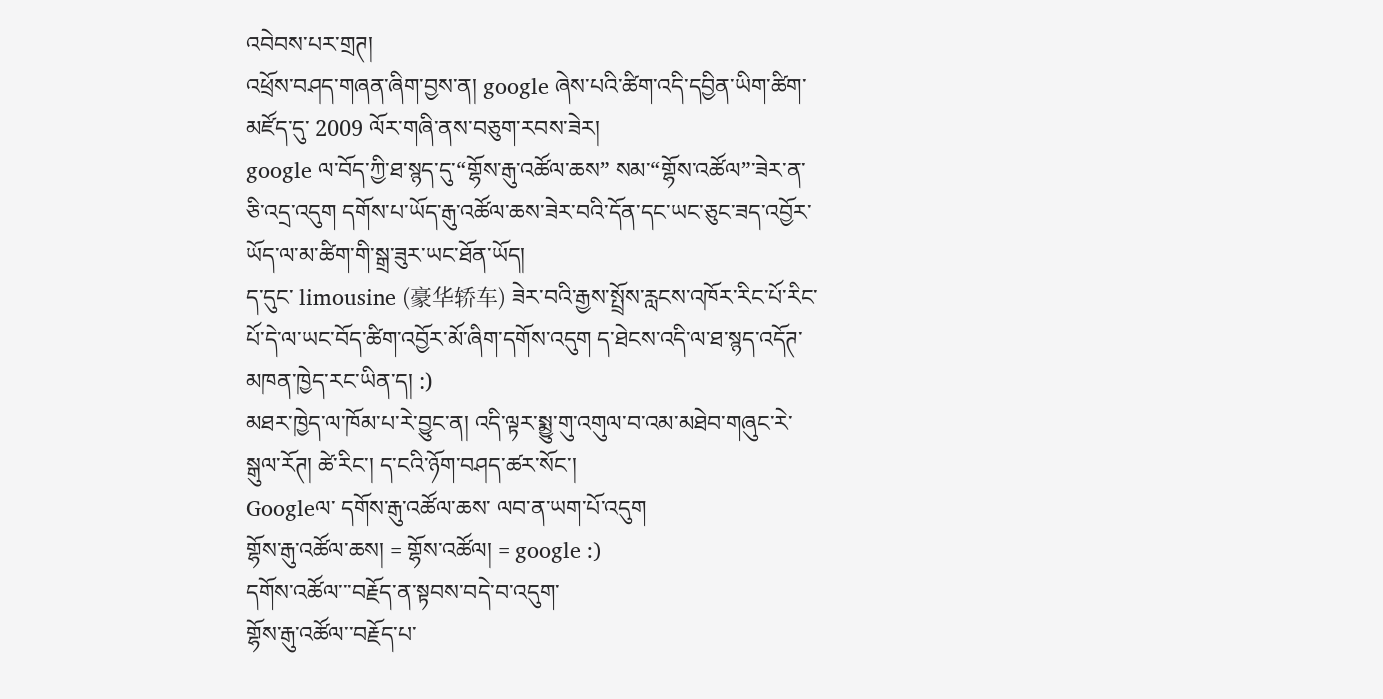འབེབས་པར་གྲཊ།
འཕྲོས་བཤད་གཞན་ཞིག་བྱས་ན། google ཞེས་པའི་ཚིག་འདི་དབྱིན་ཡིག་ཚིག་མཛོད་དུ་ 2009 ལོར་གཞི་ནས་བཅུག་རབས་ཟེར།
google ལ་བོད་ཀྱི་ཐ་སྙད་དུ་“གྷོས་རྒུ་འཚོལ་ཆས” སམ་“གྷོས་འཚོལ”་ཟེར་ན་ ཅི་འདྲ་འདུག དགོས་པ་ཡོད་རྒུ་འཚོལ་ཆས་ཟེར་བའི་དོན་དང་ཡང་ཅུང་ཟད་འབྱོར་ཡོད་ལ་མ་ཚིག་གི་སྒྲ་ཟུར་ཡང་ཐོན་ཡོད།
ད་དུང་ limousine (豪华轿车) ཟེར་བའི་རྒྱས་སྤྲོས་རླངས་འཁོར་རིང་པོ་རིང་པོ་དེ་ལ་ཡང་བོད་ཚིག་འབྱོར་མོ་ཞིག་དགོས་འདུག ད་ཐེངས་འདི་ལ་ཐ་སྙད་འདོཊ་མཁན་ཁྱེད་རང་ཡིན་ད། :)
མཐར་ཁྱེད་ལ་ཁོམ་པ་རེ་བྱུང་ན། འདི་ལྟར་སྨྱུ་གུ་འགུལ་བ་འམ་མཐེབ་གཞུང་རེ་སྒུལ་རོཊ། ཚེ་རིང་། ད་ངའི་ཉོག་བཤད་ཚར་སོང་།
Googleལ་ དགོས་རྒུ་འཚོལ་ཆས་ ལབ་ན་ཡག་པོ་འདུག
གྷོས་རྒུ་འཚོལ་ཆས། = གྷོས་འཚོལ། = google :)
དགོས་འཚོལ་་་བརྗོད་ན་སྟབས་བདེ་བ་འདུག་
གྷོས་རྒུ་འཚོལ་་བརྗོད་པ་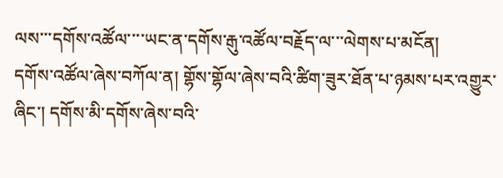ལས་་་དགོས་འཚོལ་་་་ཡང་ན་དགོས་རྒུ་འཚོལ་བརྗོད་ལ་་་ལེགས་པ་མངོན།
དགོས་འཚོལ་ཞེས་བཀོལ་ན། གྷོས་གྷོལ་ཞེས་བའི་ཚིག་ཟུར་ཐོན་པ་ཉམས་པར་འགྱུར་ཞིང་། དགོས་མི་དགོས་ཞེས་བའི་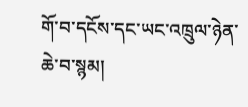གོ་བ་དངོས་དང་ཡང་འཁྲུལ་ཉེན་ཆེ་བ་སྙམ།